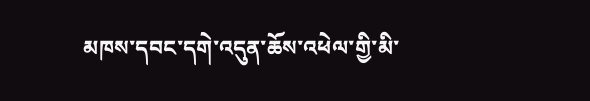མཁས་དབང་དགེ་འདུན་ཆོས་འཕེལ་གྱི་མི་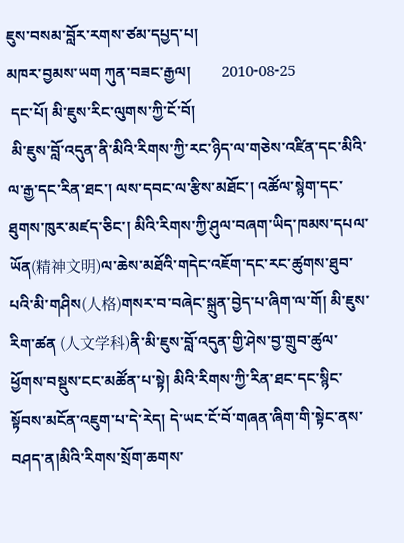ཇུས་བསམ་བློར་རགས་ཙམ་དཔྱད་པ།
མཁར་བྱམས་ཡག ཀུན་བཟང་རྒྱལ།        2010-08-25
 དང་པོ། མི་ཇུས་རིང་ལུགས་ཀྱི་ངོ་བོ།
 མི་ཇུས་བློ་འདུན་ནི་མིའི་རིགས་ཀྱི་རང་ཉིད་ལ་གཅེས་འཛིན་དང་མིའི་ལ་རྒྱ་དང་རིན་ཐང་། ལས་དབང་ལ་རྩིས་མཐོང་། འཚོལ་སྙེག་དང་ཐུགས་ཁུར་མཛད་ཅིང་། མིའི་རིགས་ཀྱི་ཤུལ་བཞག་ཡིད་ཁམས་དཔལ་ཡོན(精神文明)ལ་ཆེས་མཐོའི་གདེང་འཇོག་དང་རང་ཚུགས་ཐུབ་པའི་མི་གཤིས(人格)གསར་བ་བཞེང་སྐྲུན་བྱེད་པ་ཞིག་ལ་གོ། མི་ཇུས་རིག་ཚན (人文学科)ནི་མི་ཇུས་བློ་འདུན་གྱི་ཤེས་བྱ་གྲུབ་ཚུལ་ཕྱོགས་བསྡུས་ངང་མཚོན་པ་སྟེ། མིའི་རིགས་ཀྱི་རིན་ཐང་དང་སྙིང་སྟོབས་མངོན་འཇུག་པ་དེ་རེད། དེ་ཡང་ངོ་བོ་གཞན་ཞིག་གི་སྟེང་ནས་བཤད་ན།མིའི་རིགས་སྲོག་ཆགས་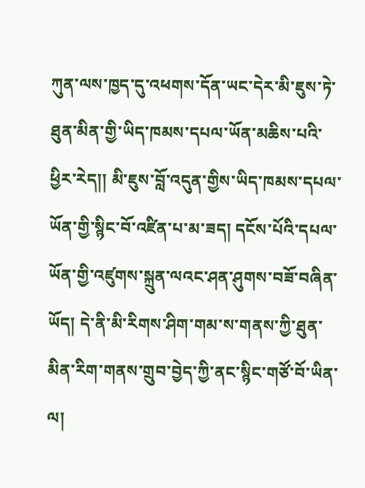ཀུན་ལས་ཁྱད་དུ་འཕགས་དོན་ཡང་དེར་མི་ཇུས་ཏེ་ཐུན་མིན་གྱི་ཡིད་ཁམས་དཔལ་ཡོན་མཆིས་པའི་ཕྱིར་རེད།། མི་ཇུས་བློ་འདུན་གྱིས་ཡིད་ཁམས་དཔལ་ཡོན་གྱི་སྙིང་བོ་འཛིན་པ་མ་ཟད། དངོས་པོའི་དཔལ་ཡོན་གྱི་འཛུགས་སྐྲུན་ལའང་ཤན་ཤུགས་བཟོ་བཞིན་ཡོད། དེ་ནི་མི་རིགས་ཤིག་གམ་ས་གནས་ཀྱི་ཐུན་མིན་རིག་གནས་གྲུབ་བྱེད་ཀྱི་ནང་སྙིང་གཙོ་བོ་ཡིན་ལ།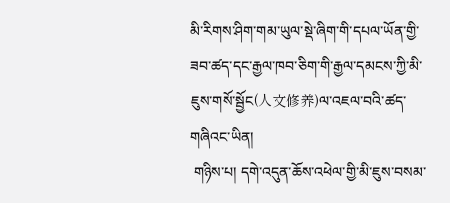མི་རིགས་ཤིག་གམ་ཡུལ་སྡེ་ཞིག་གི་དཔལ་ཡོན་གྱི་ཟབ་ཚད་དང་རྒྱལ་ཁབ་ཅིག་གི་རྒྱལ་དམངས་ཀྱི་མི་ཇུས་གསོ་སྦྱོང(人文修养)ལ་འཇལ་བའི་ཚད་གཞིའང་ཡིན།
 གཉིས་པ། དགེ་འདུན་ཆོས་འཕེལ་གྱི་མི་ཇུས་བསམ་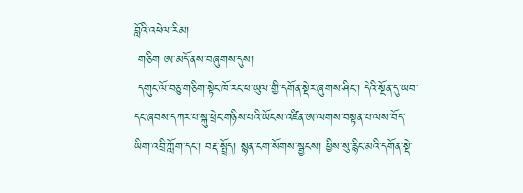བློའི་འཕེལ་རིམ།
 གཅིག ཨ་མདོ་ནས་བཞུགས་དུས།
 དགུང་ལོ་བཅུ་གཅིག་སྟེང་ཁོ་རང་ཕ་ཡུལ་གྱི་དགོན་སྡེར་ཞུགས་ཤིང་། དེའི་སྔོན་དུ་ཡབ་དང་ཞབས་དཀར་པ་སྐུ་ཕྲེང་གཉིས་པའི་ཡོངས་འཛིན་ཨ་ལགས་བསྟན་པ་ལས་བོད་ཡིག་འབྲི་ཀློག་དང་། བརྡ་སྤྲོད། སྙན་ངག་སོགས་སྦྱངས། ཕྱིས་སུ་རྙིང་མའི་དགོན་སྡེ་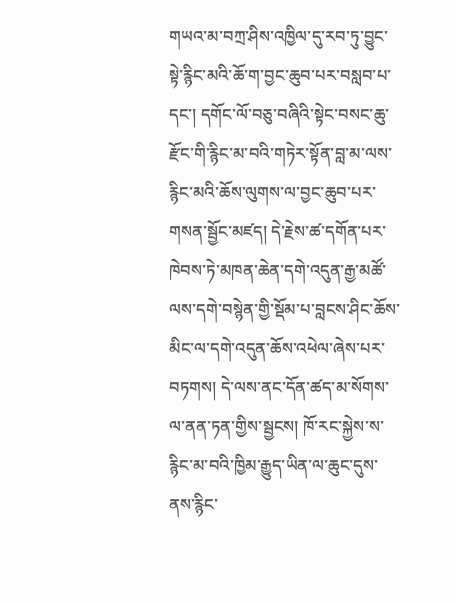གཡའ་མ་བཀྲ་ཤིས་འཁྱིལ་དུ་རབ་ཏུ་བྱུང་སྟེ་རྙིང་མའི་ཆོ་ག་བྱང་ཆུབ་པར་བསླབ་པ་དང་། དགོང་ལོ་བཅུ་བཞིའི་སྟེང་བསང་ཆུ་རྫོང་གི་རྙིང་མ་བའི་གཏེར་སྟོན་བླ་མ་ལས་རྙིང་མའི་ཆོས་ལུགས་ལ་བྱང་ཆུབ་པར་གསན་སྦྱོང་མཛད། དེ་རྗེས་ཚ་དགོན་པར་ཁེབས་ཏེ་མཁན་ཆེན་དགེ་འདུན་རྒྱ་མཚོ་ལས་དགེ་བསྙེན་གྱི་སྡོམ་པ་བླངས་ཤིང་ཆོས་མིང་ལ་དགེ་འདུན་ཆོས་འཕེལ་ཞེས་པར་བཏགས། དེ་ལས་ནང་དོན་ཚད་མ་སོགས་ལ་ནན་ཏན་གྱིས་སྦྱངས། ཁོ་རང་སྐྱེས་ས་རྙིང་མ་བའི་ཁྱིམ་རྒྱུད་ཡིན་ལ་ཆུང་དུས་ནས་རྙིང་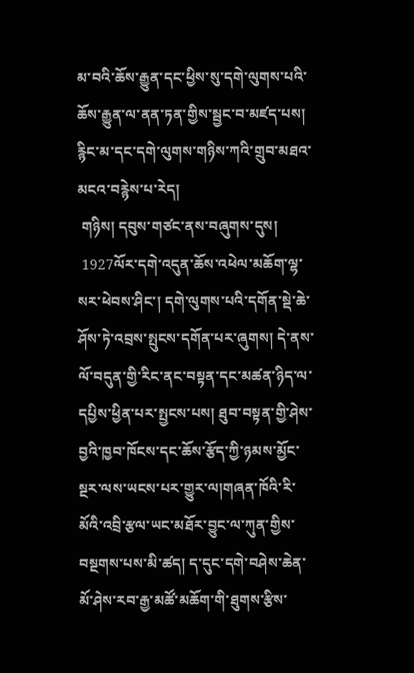མ་བའི་ཆོས་རྒྱུན་དང་ཕྱིས་སུ་དགེ་ལུགས་པའི་ཆོས་རྒྱུན་ལ་ནན་ཏན་གྱིས་སྦྱང་བ་མཛད་པས། རྙིང་མ་དང་དགེ་ལུགས་གཉིས་ཀའི་གྲུབ་མཐའ་མངའ་བརྙེས་པ་རེད།
 གཉིས། དབུས་གཙང་ནས་བཞུགས་དུས།
 1927ལོར་དགེ་འདུན་ཆོས་འཕེལ་མཆོག་ལྷ་སར་ཕེབས་ཤིང་། དགེ་ལུགས་པའི་དགོན་སྡེ་ཆེ་ཤོས་ཏེ་འབྲས་སྤུངས་དགོན་པར་ཞུགས། དེ་ནས་ལོ་བདུན་གྱི་རིང་ནང་བསྟན་དང་མཚན་ཉིད་ལ་དཔྱིས་ཕྱིན་པར་སྤྱངས་པས། ཐུབ་བསྟན་གྱི་ཤེས་བྱའི་ཁྱབ་ཁོངས་དང་ཆོས་རྩོད་ཀྱི་ཉམས་མྱོང་སྔར་ལས་ཡངས་པར་གྱུར་ལ།གཞན་ཁོའི་རི་མོའི་འབྲི་རྩལ་ཡང་མཐོར་བྱུང་ལ་ཀུན་གྱིས་བསྔགས་པས་མི་ཚད། ད་དུང་དགེ་བཤེས་ཆེན་མོ་ཤེས་རབ་རྒྱ་མཚོ་མཆོག་གི་ཐུགས་རྩིས་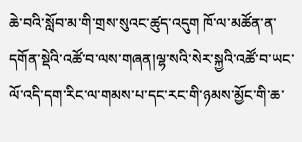ཆེ་བའི་སློབ་མ་གི་གྲས་སུའང་ཚུད་འདུག ཁོ་ལ་མཚོན་ན་དགོན་སྡེའི་འཚོ་བ་ལས་གཞན།ལྷ་སའི་སེར་སྐྱའི་འཚོ་བ་ཡང་ལོ་འདི་དག་རིང་ལ་གམས་པ་དང་རང་གི་ཉམས་མྱོང་གི་ཆ་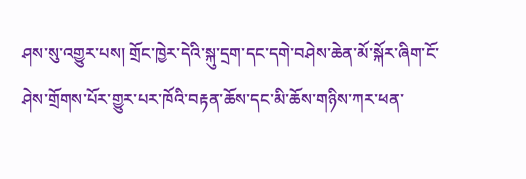ཤས་སུ་འགྱུར་པས། གྲོང་ཁྱེར་དེའི་སྐུ་དྲག་དང་དགེ་བཤེས་ཆེན་མོ་སྐོར་ཞིག་ངོ་ཤེས་གྲོགས་པོར་གྱུར་པར་ཁོའི་བརྟན་ཆོས་དང་མི་ཆོས་གཉིས་ཀར་ཕན་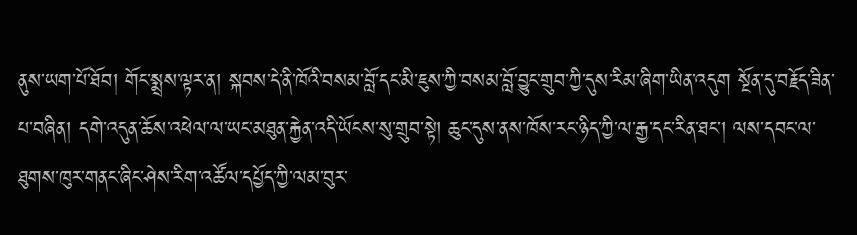ནུས་ཡག་པོ་ཐོབ། གོང་སྨྲས་ལྟར་ན། སྐབས་དེ་ནི་ཁོའི་བསམ་བློ་དང་མི་ཇུས་ཀྱི་བསམ་བློ་བྱུང་གྲུབ་ཀྱི་དུས་རིམ་ཞིག་ཡིན་འདུག སྔོན་དུ་བརྗོད་ཟིན་པ་བཞིན། དགེ་འདུན་ཆོས་འཕེལ་ལ་ཡང་མཐུན་རྐྱེན་འདི་ཡོངས་སུ་གྲུབ་སྟེ། ཆུང་དུས་ནས་ཁོས་རང་ཉིད་ཀྱི་ལ་རྒྱ་དང་རིན་ཐང་། ལས་དབང་ལ་ཐུགས་ཁུར་གནང་ཞིང་ཤེས་རིག་འཚོལ་དཔྱོད་ཀྱི་ལམ་བུར་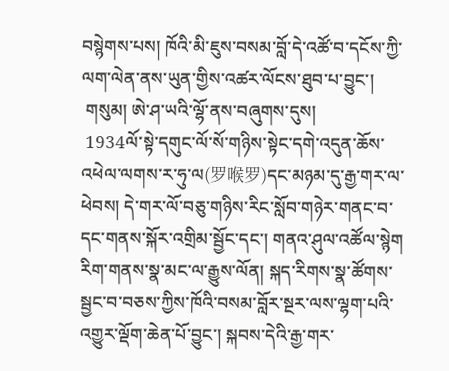བསྙེགས་པས། ཁོའི་མི་ཇུས་བསམ་བློ་དེ་འཚོ་བ་དངོས་ཀྱི་ལག་ལེན་ནས་ཡུན་གྱིས་འཚར་ལོངས་ཐུབ་པ་བྱུང་།
 གསུམ། ཨེ་ཤ་ཡའི་ལྷོ་ནས་བཞུགས་དུས།
 1934ལོ་སྟེ་དགུང་ལོ་སོ་གཉིས་སྟེང་དགེ་འདུན་ཆོས་འཕེལ་ལགས་ར་ཧུ་ལ(罗喉罗)དང་མཉམ་དུ་རྒྱ་གར་ལ་ཕེབས། དེ་གར་ལོ་བཅུ་གཉིས་རིང་སློབ་གཉེར་གནང་བ་དང་གནས་སྐོར་འགྲིམ་སྦྱོང་དང་། གནའ་ཤུལ་འཚོལ་སྙེག རིག་གནས་སྣ་མང་ལ་རྒྱུས་ལོན། སྐད་རིགས་སྣ་ཚོགས་སྦྱང་བ་བཅས་ཀྱིས་ཁོའི་བསམ་བློར་སྔར་ལས་ལྷག་པའི་འགྱུར་ལྡོག་ཆེན་པོ་བྱུང་། སྐབས་དེའི་རྒྱ་གར་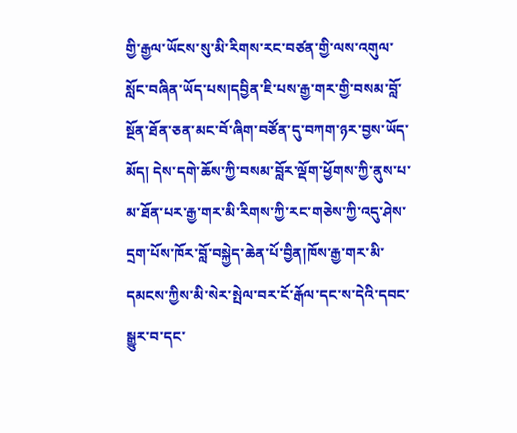གྱི་རྒྱལ་ཡོངས་སུ་མི་རིགས་རང་བཙན་གྱི་ལས་འགུལ་སློང་བཞིན་ཡོད་པས།དབྱིན་ཇི་པས་རྒྱ་གར་གྱི་བསམ་བློ་སྔོན་ཐོན་ཅན་མང་བོ་ཞིག་བཙོན་དུ་བཀག་ཉར་བྱས་ཡོད་མོད། དེས་དགེ་ཆོས་ཀྱི་བསམ་བློར་ལྡོག་ཕྱོགས་ཀྱི་ནུས་པ་མ་ཐོན་པར་རྒྱ་གར་མི་རིགས་ཀྱི་རང་གཅེས་ཀྱི་འདུ་ཤེས་དྲག་པོས་ཁོར་བློ་བསྐྱེད་ཆེན་པོ་བྱིན།ཁོས་རྒྱ་གར་མི་དམངས་ཀྱིས་མི་སེར་སྤེལ་བར་ངོ་རྒོལ་དང་ས་དེའི་དབང་སྒྱུར་བ་དང་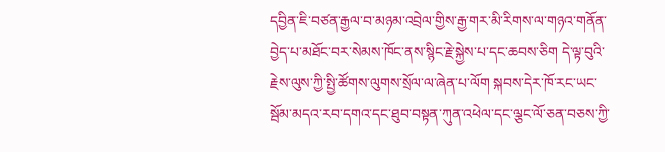དབྱིན་ཇི་བཙན་རྒྱལ་བ་མཉམ་འབྲེལ་གྱིས་རྒྱ་གར་མི་རིགས་ལ་གཉའ་གནོན་བྱེད་པ་མཐོང་བར་སེམས་ཁོང་ནས་སྙིང་རྗེ་སྐྱེས་པ་དང་ཆབས་ཅིག དེ་ལྟ་བུའི་རྗེས་ལུས་ཀྱི་སྤྱི་ཚོགས་ལུགས་སྲོལ་ལ་ཞེན་པ་ལོག སྐབས་དེར་ཁོ་རང་ཡང་སྦོམ་མདའ་རབ་དགའ་དང་ཐུབ་བསྟན་ཀུན་འཕེལ་དང་ལྕང་ལོ་ཅན་བཅས་ཀྱི་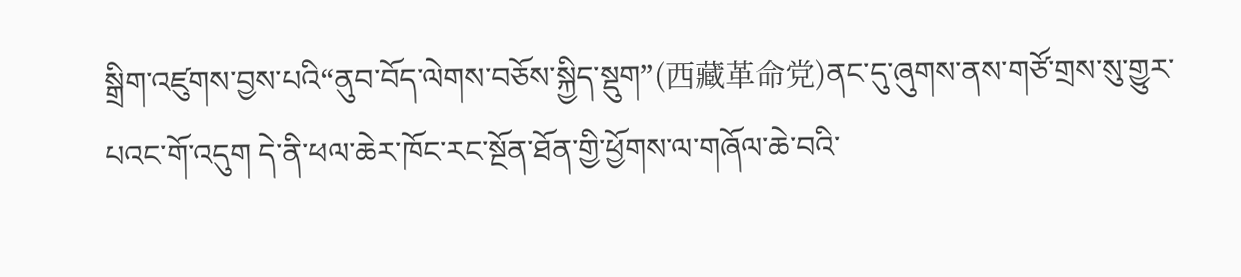སྒྲིག་འཛུགས་བྱས་པའི“ནུབ་བོད་ལེགས་བཅོས་སྐྱིད་སྡུག”(西藏革命党)ནང་དུ་ཞུགས་ནས་གཙོ་གྲས་སུ་གྱུར་པའང་གོ་འདུག དེ་ནི་ཕལ་ཆེར་ཁོང་རང་སྔོན་ཐོན་གྱི་ཕྱོགས་ལ་གཞོལ་ཆེ་བའི་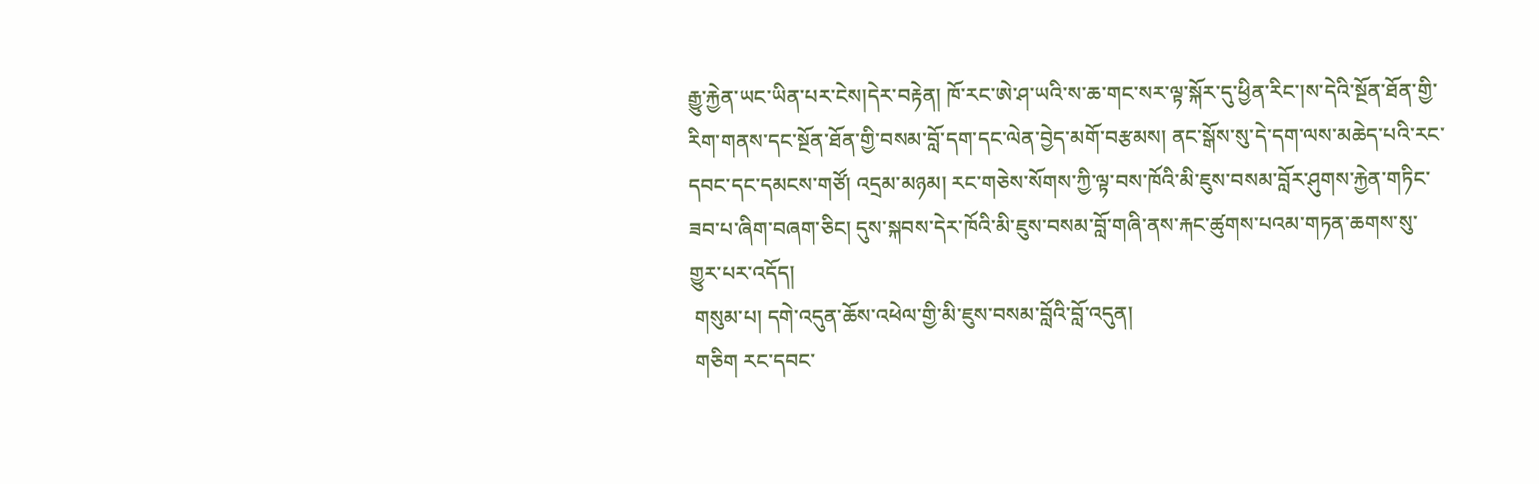རྒྱུ་རྐྱེན་ཡང་ཡིན་པར་ངེས།དེར་བརྟེན། ཁོ་རང་ཨེ་ཤ་ཡའི་ས་ཆ་གང་སར་ལྟ་སྐོར་དུ་ཕྱིན་རིང་།ས་དེའི་སྔོན་ཐོན་གྱི་རིག་གནས་དང་སྔོན་ཐོན་གྱི་བསམ་བློ་དག་དང་ལེན་བྱེད་མགོ་བརྩམས། ནང་སྒོས་སུ་དེ་དག་ལས་མཆེད་པའི་རང་དབང་དང་དམངས་གཙོ། འདྲམ་མཉམ། རང་གཅེས་སོགས་ཀྱི་ལྟ་བས་ཁོའི་མི་ཇུས་བསམ་བློར་ཤུགས་རྐྱེན་གཏིང་ཟབ་པ་ཞིག་བཞག་ཅིང། དུས་སྐབས་དེར་ཁོའི་མི་ཇུས་བསམ་བློ་གཞི་ནས་རྐང་ཚུགས་པའམ་གཏན་ཆགས་སུ་གྱུར་པར་འདོད།
 གསུམ་པ། དགེ་འདུན་ཆོས་འཕེལ་གྱི་མི་ཇུས་བསམ་བློའི་བློ་འདུན།
 གཅིག རང་དབང་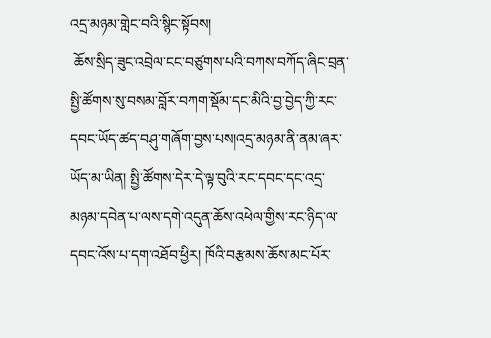འདྲ་མཉམ་གླེང་བའི་སྙིང་སྟོབས།
 ཆོས་སྲིད་ཟུང་འབྲེལ་ངང་བཙུགས་པའི་བཀས་བཀོད་ཞིང་བྲན་སྤྱི་ཚོགས་སུ་བསམ་བློར་བཀག་སྡོམ་དང་མིའི་བྱ་བྱེད་ཀྱི་རང་དབང་ཡོད་ཚད་བཤུ་གཞོག་བྱས་པས།འདྲ་མཉམ་ནི་ནམ་ཞར་ཡོད་མ་ཡིན། སྤྱི་ཚོགས་དེར་དེ་ལྟ་བུའི་རང་དབང་དང་འདྲ་མཉམ་དབེན་པ་ལས་དགེ་འདུན་ཆོས་འཕེལ་གྱིས་རང་ཉིད་ལ་དབང་འོས་པ་དག་འཐོབ་ཕྱིར། ཁོའི་བརྩམས་ཆོས་མང་པོར་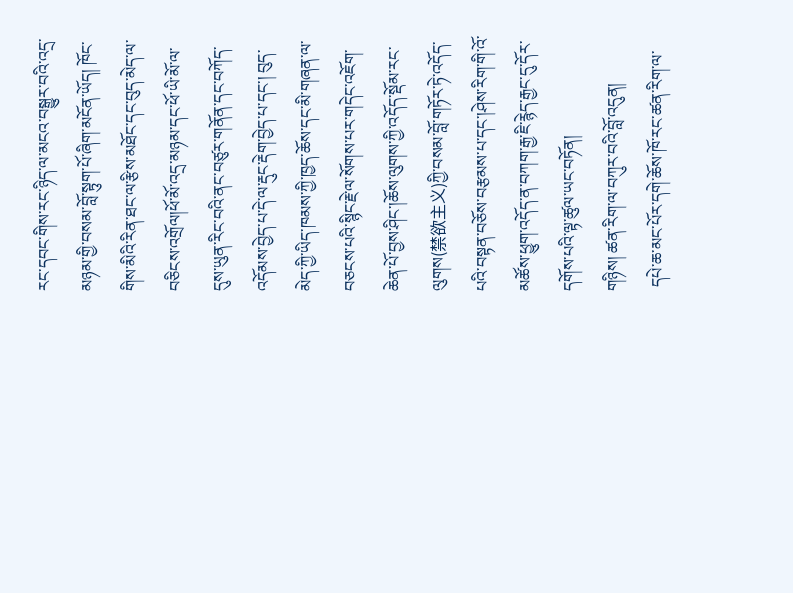རང་དབང་གིས་རང་ཉིད་ལ་མངའ་བསྒྱུར་བའི་འདྲ་མཉམ་གྱི་བསམ་བློ་སྟུག་པོ་ཞིག་མངོན་ཡོད། ཁོང་གིས་མིའི་རིན་ཐང་ལ་རྩིས་མཐོང་དང་བུད་མེད་ལ་བཅིངས་འགྲོལ།ཕོ་མོ་འདྲ་མཉམ་དང་ཕོ་ཡི་མོ་ལ་དུས་ཡུན་རིང་བའི་ནང་བཙུར་གནོན་དང་བཀོད་འདོམས་བྱེད་པ་དེ་ལ་རྡུང་རྡེག་བྱེད་པ་དང་། བུད་མེད་ཀྱི་ཡིད་ཁམས་ཀྱི་ཁྱད་ཆོས་དང་མི་གཞན་ལ་བཅངས་པའི་སྙིང་རྗེ་ལ་སོགས་པར་གདེང་འཇོག་ཆེན་པོ་བྱས་ཤིང་།ཆོས་ལུགས་ཀྱི་འདོད་སྡོམ་རང་ལུགས(禁欲主义)ཀྱི་བསམ་བློ་གཏོར་ཏེ་འདོད་པའི་བསྟན་བཅོས་བརྩམས་པ་དང་།ཤེས་རིག་གི་འོ་མཚོས་ཕྱུག་འདོད་ན་བཀག་རྒྱ་ཇི་རྙེད་རྒྱང་དུ་དོར་དགོས་པའི་ལྟ་ཚུལ་ཡང་བཏོན།
གཉིས། ཚན་རིག་ལ་བཀུར་བའི་བློ་འདུན།
 དཔེ་ཆ་མང་པོར་དགེ་ཆོས་ཁོ་རང་ཚན་རིག་ལ་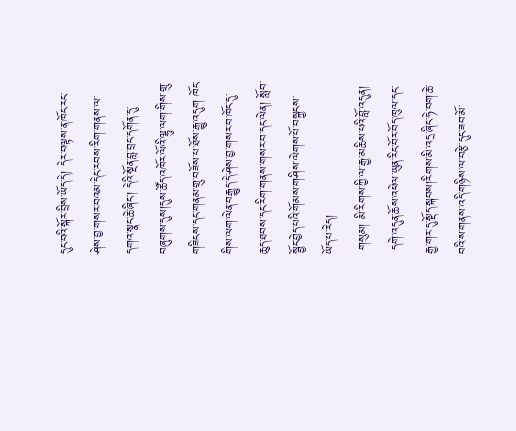དུང་བའི་སྐོར་བྲིས་ཡོད་དེ། དེར་བལྟས་ན་ཁོང་རང་ཤེས་བྱ་གསར་བའམ་དེང་རབས་རིག་གནས་ལ་དགའ་སྣང་ཆེ་ཞིང་། དེའི་སྔོན་བླ་བྲང་དགོན་དུ་བཞུགས་དུས།དུས་ཚོད་འཁོར་ལོའི་ལྷུ་ལག་གིས་གྲུ་གཟིངས་དང་གནམ་གྲུ་བཟོས་པ་ཐོས་རྒྱུ་འདུག ཁོང་གིས་ལག་ལེན་བརྒྱུད་དེ་ཤེས་བྱ་གསར་བ་ཁོང་དུ་ཆུད་ཐབས་དང་རིག་གནས་གསར་བ་དང་ལེན། སློབ་སྦྱོང་བྱེད་པའི་གོམས་གཤིས་ལེགས་པོ་བསྐྱངས་ཡོད་པ་རེད།
 གསུམ། མི་རིགས་ཀྱི་ལ་རྒྱ་མཆིས་པའི་བློ་འདུན།
 དགེ་འདུན་ཆོས་འཕེལ་ཡུན་རིང་བོར་བོད་ཁུལ་དང་རྒྱ་གར་དུ་སྡོད་སྐབས།རིགས་མི་འདྲ་ཞིང་ཧེ་བག་ཆེ་བའི་ས་གནས་འདི་གཉིས་ལ་བརྩེ་དུང་ཟབ་མོ་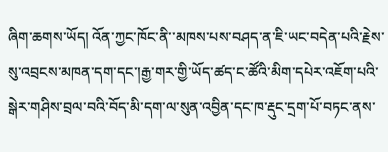ཞིག་ཆགས་ཡོད། འོན་ཀྱང་ཁོང་ནི་་མཁས་པས་བཤད་ན་ཇི་ཡང་བདེན་པའི་རྗེས་སུ་འབྲངས་མཁན་དག་དང་།རྒྱ་གར་གྱི་ཡོད་ཚད་ང་ཚོའི་མིག་དཔེར་འཇོག་པའི་སྒེར་གཤིས་བྲལ་བའི་བོད་མི་དག་ལ་སུན་འབྱིན་དང་ཁ་རྡུང་དྲག་པོ་བཏང་ནས་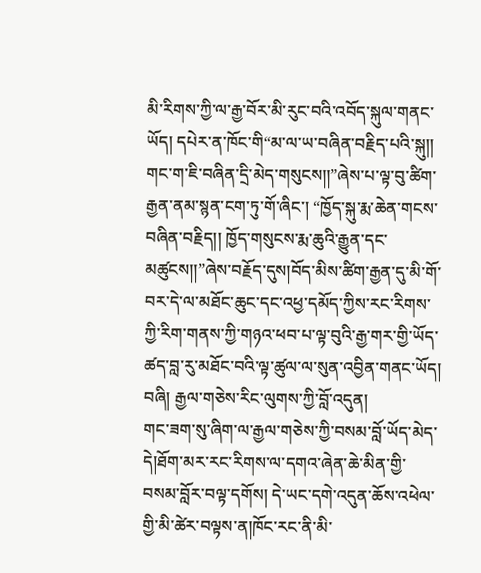མི་རིགས་ཀྱི་ལ་རྒྱ་བོར་མི་རུང་བའི་འབོད་སྐུལ་གནང་ཡོད། དཔེར་ན་ཁོང་གི“མ་ལ་ཡ་བཞིན་བརྗིད་པའི་སྐུ།། གང་ག་ཇི་བཞིན་དྲི་མེད་གསུངས།།”ཞེས་པ་ལྟ་བུ་ཚིག་རྒྱན་ནམ་སྙན་ངག་ཏུ་གོ་ཞིང་། “ཁྱོད་སྐུ་རྨ་ཆེན་གངས་བཞིན་བརྗིད།། ཁྱོད་གསུངས་རྨ་ཆུའི་རྒྱུན་དང་མཚུངས།།”ཞེས་བརྗོད་དུས།བོད་མིས་ཚིག་རྒྱན་དུ་མི་གོ་བར་དེ་ལ་མཐོང་ཆུང་དང་འཕྱ་དམོད་ཀྱིས་རང་རིགས་ཀྱི་རིག་གནས་ཀྱི་གཉའ་ཕབ་པ་ལྟ་བུའི་རྒྱ་གར་གྱི་ཡོད་ཚད་བླ་རུ་མཐོང་བའི་ལྟ་ཚུལ་ལ་སུན་འབྱིན་གནང་ཡོད།
བཞི། རྒྱལ་གཅེས་རིང་ལུགས་ཀྱི་བློ་འདུན།
གང་ཟག་སུ་ཞིག་ལ་རྒྱལ་གཅེས་ཀྱི་བསམ་བློ་ཡོད་མེད་དེ།ཐོག་མར་རང་རིགས་ལ་དགའ་ཞེན་ཆེ་མིན་གྱི་བསམ་བློར་བལྟ་དགོས། དེ་ཡང་དགེ་འདུན་ཆོས་འཕེལ་གྱི་མི་ཚེར་བལྟས་ན།ཁོང་རང་ནི་མི་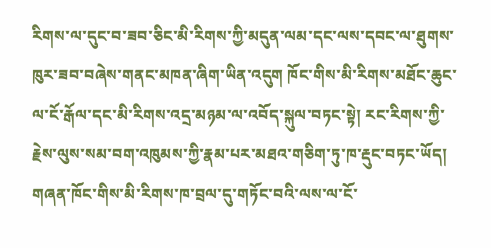རིགས་ལ་དུང་བ་ཟབ་ཅིང་མི་རིགས་ཀྱི་མདུན་ལམ་དང་ལས་དབང་ལ་ཐུགས་ཁུར་ཟབ་བཞེས་གནང་མཁན་ཞིག་ཡིན་འདུག ཁོང་གིས་མི་རིགས་མཐོང་ཆུང་ལ་ངོ་རྒོལ་དང་མི་རིགས་འདྲ་མཉམ་ལ་འབོད་སྐུལ་བཏང་སྟེ། རང་རིགས་ཀྱི་རྗེས་ལུས་སམ་བག་འཁུམས་ཀྱི་རྣམ་པར་མཐའ་གཅིག་ཏུ་ཁ་རྡུང་བཏང་ཡོད། གཞན་ཁོང་གིས་མི་རིགས་ཁ་བྲལ་དུ་གཏོང་བའི་ལས་ལ་ངོ་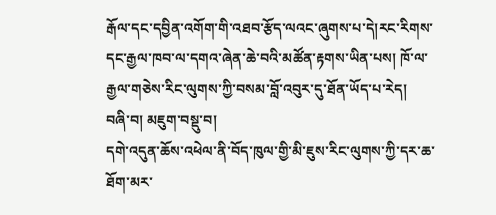རྒོལ་དང་དབྱིན་འགོག་གི་འཐབ་རྩོད་ལའང་ཞུགས་པ་དེ།རང་རིགས་དང་རྒྱལ་ཁབ་ལ་དགའ་ཞེན་ཆེ་བའི་མཚོན་རྟགས་ཡིན་པས། ཁོ་ལ་རྒྱལ་གཅེས་རིང་ལུགས་ཀྱི་བསམ་བློ་འབུར་དུ་ཐོན་ཡོད་པ་རེད།
བཞི་བ། མཇུག་བསྡུ་བ།
དགེ་འདུན་ཆོས་འཕེལ་ནི་བོད་ཁུལ་གྱི་མི་ཇུས་རིང་ལུགས་ཀྱི་དར་ཆ་ཐོག་མར་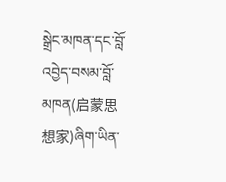སྒྲེང་མཁན་དང་བློ་འབྱེད་བསམ་བློ་མཁན(启蒙思想家)ཞིག་ཡིན་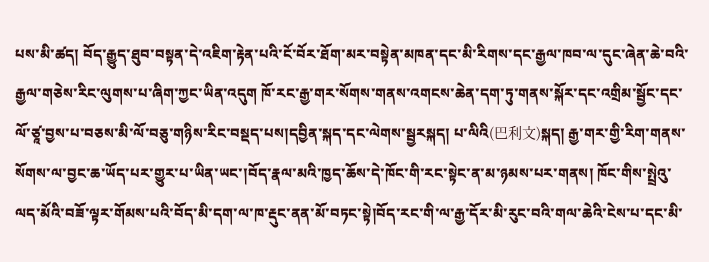པས་མི་ཚད། བོད་རྒྱུད་ཐུབ་བསྟན་དེ་འཇིག་རྟེན་པའི་ངོ་བོར་ཐོག་མར་བསྟེན་མཁན་དང་མི་རིགས་དང་རྒྱལ་ཁབ་ལ་དུང་ཞེན་ཆེ་བའི་རྒྱལ་གཅེས་རིང་ལུགས་པ་ཞིག་ཀྱང་ཡིན་འདུག ཁོ་རང་རྒྱ་གར་སོགས་གནས་འགངས་ཆེན་དག་ཏུ་གནས་སྐོར་དང་འགྲིམ་སྦྱོང་དང་ལོ་ཙཱ་བྱས་པ་བཅས་མི་ལོ་བཅུ་གཉིས་རིང་བསྡད་པས།དབྱིན་སྐད་དང་ལེགས་སྦྱརསྐད། པ་ལིའི(巴利文)སྐད། རྒྱ་གར་གྱི་རིག་གནས་སོགས་ལ་བྱང་ཆ་ཡོད་པར་གྱུར་པ་ཡིན་ཡང་།བོད་རྣལ་མའི་ཁྱད་ཆོས་དེ་ཁོང་གི་རང་སྟེང་ན་མ་ཉམས་པར་གནས། ཁོང་གིས་སྤྲེའུ་ལད་མོའི་བཟོ་ལྟར་གོམས་པའི་བོད་མི་དག་ལ་ཁ་རྡུང་ནན་མོ་བཏང་སྟེ།བོད་རང་གི་ལ་རྒྱ་དོར་མི་རུང་བའི་གལ་ཆེའི་ངེས་པ་དང་མི་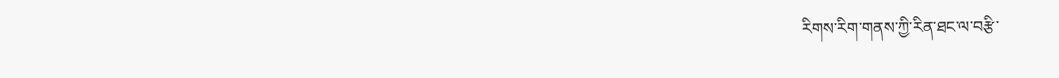རིགས་རིག་གནས་ཀྱི་རིན་ཐང་ལ་བརྩི་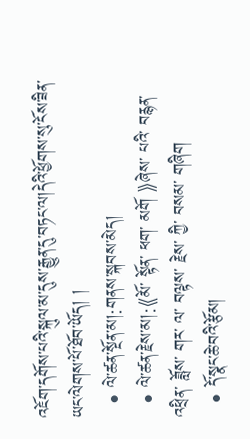འཇོག་དགོས་པའི་སྐུལ་མ་དུས་རྒྱུན་དུ་བཏང་ལ།དེའི་ཕྱོགས་སུ་ངོས་ཟིན་ཡང་ལེགས་པོ་ཐོབ་ཡོད། །
  • ལེ་ཚན་སྔོན་མ།:གནས་སྐབས་མེད།
  • ལེ་ཚན་རྗེས་མ།:《མོ་ སྟོན་ ཕག་ མགོ 》ཞེས་ པའི་ བརྙན་ འཕྲིན་ ཟློས་ གར་ ལ་ བལྟས་ རྗེས་ ཀྱི་ བསམ་ གཞིག
  • དོ་སྣང་ཆེ་བའི་རྩོམ།